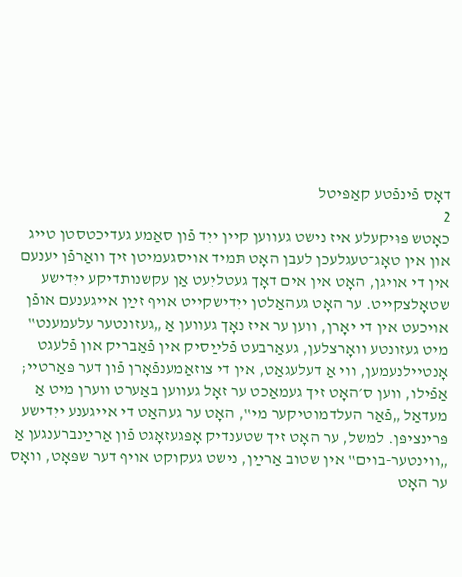דאָס פֿינפֿטע קאַפּיטל
2
כאָטש פּוּיקעלע איז נישט געווען קיין ייִד פֿון סאַמע געדיכטסטן טייג און אין טאָג־טעגלעכן לעבן האָט תּמיד אויסגעמיטן זיך וואַרפֿן יענעם אין די אויגן, האָט אין אים דאָך געטליִעט אַן עקשנותדיקע ייִּדישע שטאָלצקייט. ער האָט געהאַלטן ייִדישקייט אויף זײַן אייגענעם אופֿן אויכעט אין די יאָרן, ווען ער איז נאָך געווען אַ „געזונטער עלעמענט‟ מיט געזונטע וואָרצלען, געאַרבעט פֿלײַסיק אין פֿאַבריק און פֿלעגט אָנטיילנעמען, ווי אַ דעלעגאַט, אין די צוזאַמענפֿאָרן פֿון דער פּאַרטיי; אַפֿילו, ווען ס׳האָט זיך געמאַכט ער זאָל געווען באַערט ווערן מיט אַ מעדאַל „פֿאַר העלדמוטיקער מי‟, האָט ער געהאַט די אייגענע ייִדישע פּרינציפּן. למשל, ער האָט זיך שטענדיק אָפּגעזאָגט פֿון אַרײַנברענגען אַ „ווינטער-בוים‟ אין שטוב אַרײַן, נישט געקוקט אויף דער שפּאָט, וואָס ער האָט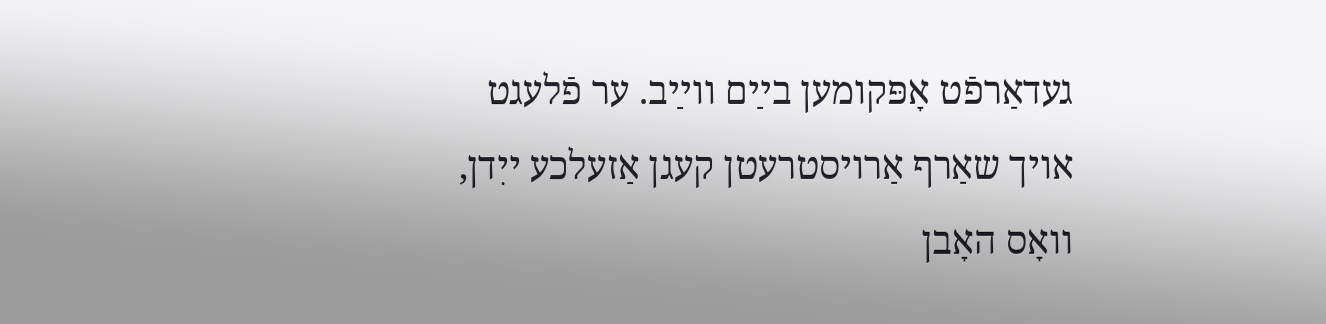געדאַרפֿט אָפּקומען בײַם ווײַב. ער פֿלעגט אויך שאַרף אַרויסטרעטן קעגן אַזעלכע ייִדן, וואָס האָבן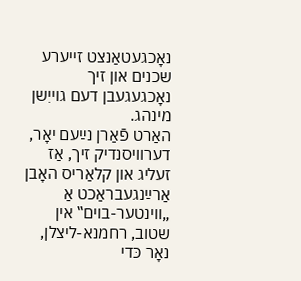נאָכגעטאַנצט זייערע שכנים און זיך נאָכגעגעבן דעם גוייִשן מינהג.
האַרט פֿאַרן נײַעם יאָר, דערוויסנדיק זיך, אַז זעליג און קלאַריס האָבן אַרײַנגעבראַכט אַ „ווינטער-בוים‟ אין שטוב, רחמנא-ליצלן, נאָר כּדי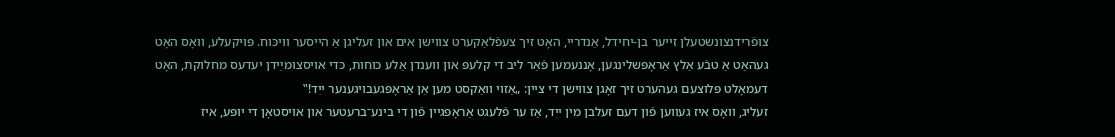צופֿרידנצונשטעלן זייער בן-יחידל, אַנדריי, האָט זיך צעפֿלאַקערט צווישן אים און זעליגן אַ הייסער וויכּוח. פּוּיקעלע, וואָס האָט געהאַט אַ טבֿע אַלץ אַראָפּשלינגען, אָננעמען פֿאַר ליב די קלעפּ און ווענדן אַלע כּוחות, כּדי אויסצומײַדן יעדעס מחלוקת, האָט דעמאָלט פּלוצעם געהערט זיך זאָגן צווישן די ציין: „אַזוי וואַקסט מען אַן אַראָפּגעבויגענער ייִד!‟
זעליג, וואָס איז געווען פֿון דעם זעלבן מין ייִד, אַז ער פֿלעגט אַראָפּגיין פֿון די בינע־ברעטער און אויסטאָן די יופּע, איז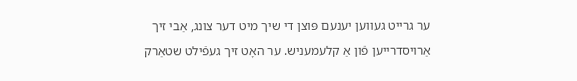ער גרייט געווען יענעם פּוצן די שיך מיט דער צונג, אַבי זיך אַרויסדרייען פֿון אַ קלעמעניש. ער האָט זיך געפֿילט שטאַרק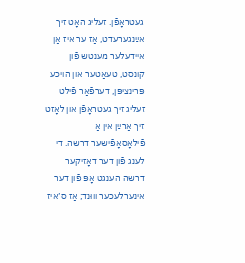געטראָפֿן. זעליג האָט זיך אײַנגערעדט, אַז ער איז אַן איידעלער מענטש פֿון קונסט, טעאַטער און הויכע פּרינציפּן, דערפֿאַר פֿילט זעליג זיך געטראָפֿן און לאָזט זיך אַרײַן אין אַ פֿילאָסאָפֿישער דרשה. די לענג פֿון דער דאָזיקער דרשה הענגט אָפּ פֿון דער אינערלעכער וווּנד; אַז ס׳איז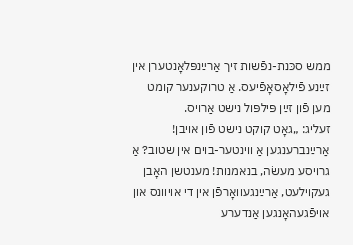ממש סכּנת-נפֿשות זיך אַרײַנפּלאָנטערן אין זײַנע פֿילאָסאָפֿיעס. אַ טרוקענער קומט מען פֿון זײַן פּילפּול נישט אַרויס.
זעליג: „גאָט קוקט נישט פֿון אויבן! אַרײַנברענגען אַ ווינטער-בוים אין שטוב? אַ גרויסע מעשׂה, בנאמנות! מענטשן האָבן געקוילעט, אַרײַנגעוואָרפֿן אין די אויוונס און אויפֿגעהאָנגען אַנדערע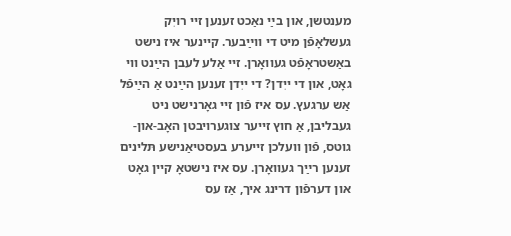מענטשן, און בײַ נאַכט זענען זיי רויִק געשלאָפֿן מיט די ווײַבער. קיינער איז נישט באַשטראָפֿט געוואָרן. זיי אַלע לעבן הײַנט ווי גאָט, און די ייִדן? די ייִדן זענען הײַנט אַ הײַפֿל אַש ערגעץ. עס איז פֿון זיי גאָרנישט ניט געבליבן, אַ חוץ זייער צוגערויבטן האָב-און-גוטס, פֿון וועלכן זייערע בעסטיאַנישע תּלינים זענען רײַך געוואָרן. עס איז נישטאָ קיין גאָט און דערפֿון דרינג איך, אַז עס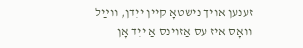זענען אויך נישטאָ קיין ייִדן, ווײַל וואָס איז עס אַזוינס אַ ייִד אָן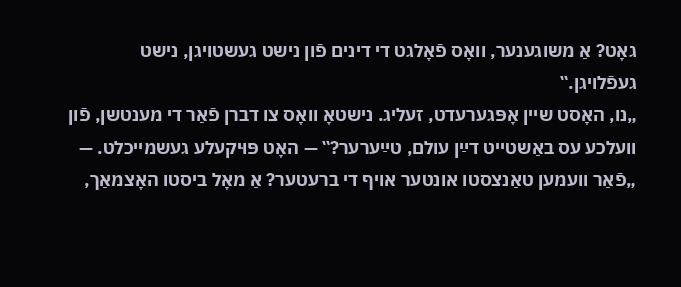גאָט? אַ משוגענער, וואָס פֿאָלגט די דינים פֿון נישט געשטויגן, נישט געפֿלויגן.‟
„נו, האָסט שיין אָפּגערעדט, זעליג. נישטאָ וואָס צו דברן פֿאַר די מענטשן, פֿון וועלכע עס באַשטייט דײַן עולם, טײַערער?‟ — האָט פּוּיקעלע געשמייכלט. — „פֿאַר וועמען טאַנצסטו אונטער אויף די ברעטער? אַ מאָל ביסטו האָצמאַך,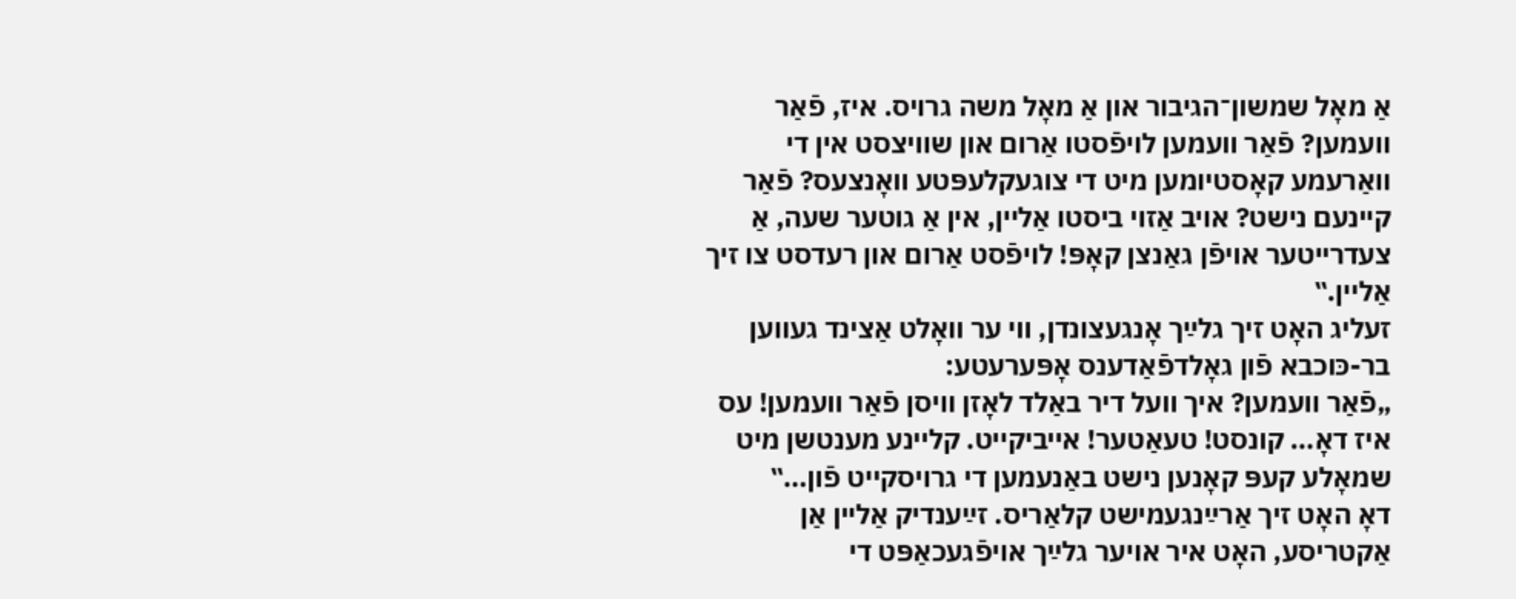אַ מאָל שמשון־הגיבור און אַ מאָל משה גרויס. איז, פֿאַר וועמען? פֿאַר וועמען לויפֿסטו אַרום און שוויצסט אין די וואַרעמע קאָסטיומען מיט די צוגעקלעפּטע וואָנצעס? פֿאַר קיינעם נישט? אויב אַזוי ביסטו אַליין, אין אַ גוטער שעה, אַ צעדרייטער אויפֿן גאַנצן קאָפּ! לויפֿסט אַרום און רעדסט צו זיך אַליין.‟
זעליג האָט זיך גלײַך אָנגעצונדן, ווי ער וואָלט אַצינד געווען בר-כּוכבא פֿון גאָלדפֿאַדענס אָפּערעטע:
„פֿאַר וועמען? איך וועל דיר באַלד לאָזן וויסן פֿאַר וועמען! עס איז דאָ… קונסט! טעאַטער! אייביקייט. קליינע מענטשן מיט שמאָלע קעפּ קאָנען נישט באַנעמען די גרויסקייט פֿון…‟
דאָ האָט זיך אַרײַנגעמישט קלאַריס. זײַענדיק אַליין אַן אַקטריסע, האָט איר אויער גלײַך אויפֿגעכאַפּט די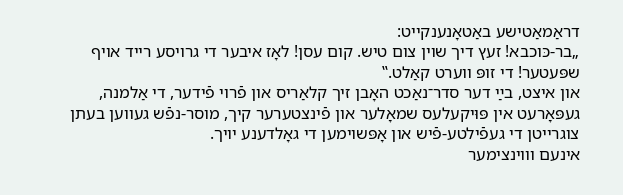דראַמאַטישע באַטאָנענקייט:
„בר-כּוכבא! זעץ דיך שוין צום טיש. קום עסן! לאָז איבער די גרויסע רייד אויף שפּעטער! די זופּ ווערט קאַלט.‟
און איצט, בײַ דער סדר־נאַכט האָבן זיך קלאַריס און פֿרוי פֿידער, די אַלמנה, געפּאָרעט אין פּוּיקעלעס שמאָלער און פֿינצטערער קיך, מוסר-נפֿש געווען בעתן צוגרייטן די געפֿילטע-פֿיש און אָפּשוימען די גאָלדענע יויך.
אינעם וווינצימער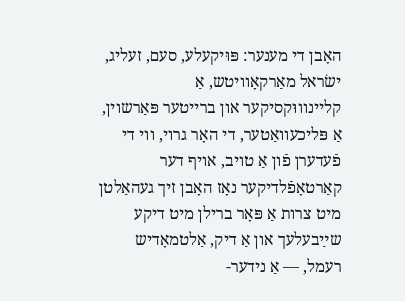האָבן די מענער: פּוּיקעלע, סעם, זעליג, ישׂראל מאַרקאָוויטש, אַ קליינוווּקסיקער און ברייטער פּאַרשוין, אַ פּליכעוואַטער, די האָר גרוי, ווי די פֿעדערן פֿון אַ טויב, אויף דער קאַרטאָפֿלדיקער נאָז האָבן זיך געהאַלטן מיט צרות אַ פּאָר ברילן מיט דיקע שײַבעלעך און אַ דיק, אַלטמאָדיש רעמל, — אַ נידער-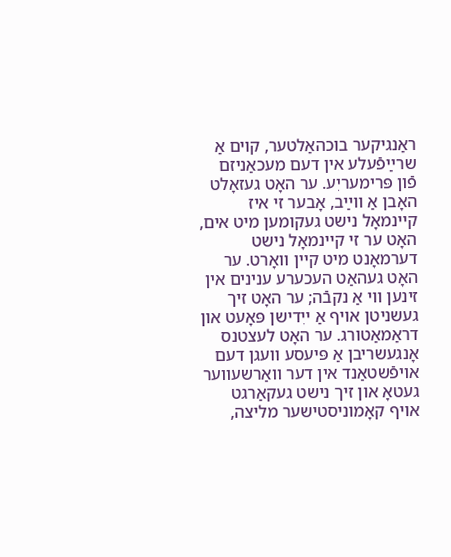ראַנגיקער בוכהאַלטער, קוים אַ שרײַפֿעלע אין דעם מעכאַניזם פֿון פּרימעריִע. ער האָט געזאָלט האָבן אַ ווײַב, אָבער זי איז קיינמאָל נישט געקומען מיט אים, האָט ער זי קיינמאָל נישט דערמאָנט מיט קיין וואָרט. ער האָט געהאַט העכערע ענינים אין זינען ווי אַ נקבֿה; ער האָט זיך געשניטן אויף אַ ייִדישן פּאָעט און דראַמאַטורג. ער האָט לעצטנס אָנגעשריבן אַ פּיעסע וועגן דעם אויפֿשטאַנד אין דער וואַרשעווער געטאָ און זיך נישט געקאַרגט אויף קאָמוניסטישער מליצה,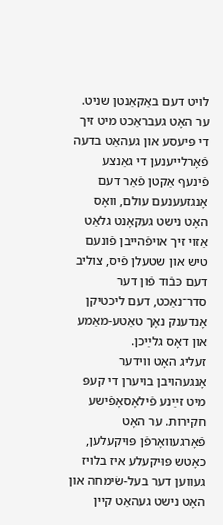לויט דעם באַקאַנטן שניט. ער האָט געבראַכט מיט זיך די פּיעסע און געהאַט בדעה פֿאָרלייענען די גאַנצע פֿינעף אַקטן פֿאַר דעם אָנגזעענעם עולם, וואָס האָט נישט געקאָנט גלאַט אַזוי זיך אויפֿהייבן פֿונעם טיש און שטעלן פֿיס, צוליב דעם כּבֿוד פֿון דער סדר־נאַכט, דעם ליכטיקן אָנדענק נאָך טאַטע-מאַמע און דאָס גלײַכן.
זעליג האָט ווידער אָנגעהויבן בויערן די קעפּ מיט זײַנע פֿילאָסאָפֿישע חקירות. ער האָט פֿאָרגעוואָרפֿן פּוּיקעלען, כאָטש פּוּיקעלע איז בלויז געווען דער בעל-שׂימחה און האָט נישט געהאַט קיין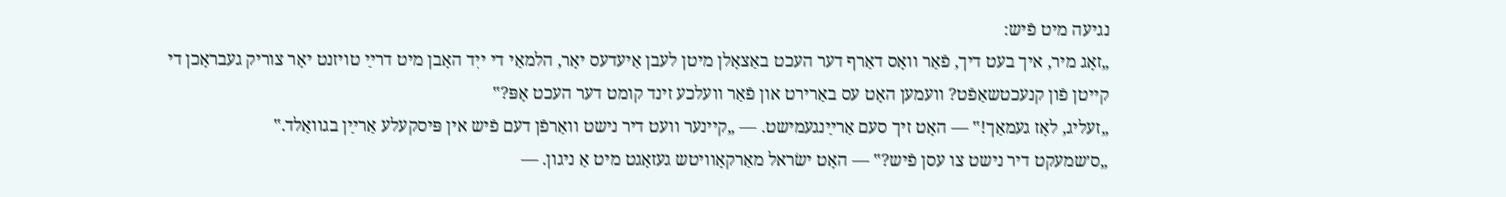נגיעה מיט פֿיש:
„זאָג מיר, איך בעט דיך, פֿאַר וואָס דאַרף דער העכט באַצאָלן מיטן לעבן אַיעדעס יאָר, הלמאַי די ייִד האָבן מיט דרײַ טויזנט יאָר צוריק געבראָכן די קייטן פֿון קנעכטשאַפֿט? וועמען האָט עס באַרירט און פֿאַר וועלכע זינד קומט דער העכט אָפּ?‟
„זעליג, לאָז געמאַך!‟ — האָט זיך סעם אַרײַנגעמישט. — „קיינער וועט דיר נישט וואַרפֿן דעם פֿיש אין פּיסקעלע אַרײַן בגוואַלד.‟
„ס׳שמעקט דיר נישט צו עסן פֿיש?‟ — האָט ישׂראל מאַרקאָוויטש געזאָגט מיט אַ ניגון. —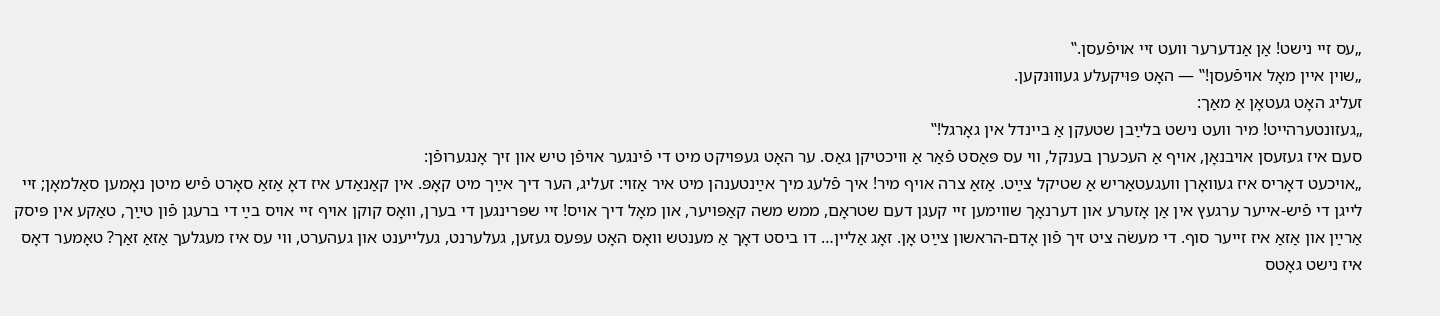„עס זיי נישט! אַן אַנדערער וועט זיי אויפֿעסן.‟
„שוין איין מאָל אויפֿעסן!‟ — האָט פּוּיקעלע געוווּנקען.
זעליג האָט געטאָן אַ מאַך:
„געזונטערהייט! מיר וועט נישט בלײַבן שטעקן אַ ביינדל אין גאָרגל!‟
סעם איז געזעסן אויבנאָן, אויף אַ העכערן בענקל, ווי עס פּאַסט פֿאַר אַ וויכטיקן גאַס. ער האָט געפּויקט מיט די פֿינגער אויפֿן טיש און זיך אָנגערופֿן:
„אויכעט דאָריס איז געוואָרן וועגעטאַריש אַ שטיקל צײַט. אַזאַ צרה אויף מיר! איך פֿלעג מיך אײַנטענהן מיט איר אַזוי: זעליג, הער דיך אײַך מיט קאָפּ. אין קאַנאַדע איז דאָ אַזאַ סאָרט פֿיש מיטן נאָמען סאַלמאָן; זיי לייגן די פֿיש-אייער ערגעץ אין אַן אָזערע און דערנאָך שווימען זיי קעגן דעם שטראָם, ממש משה קאַפּויער, און מאָל דיך אויס! זיי שפּרינגען די בערן, וואָס קוקן אויף זיי אויס בײַ די ברעגן פֿון טײַך, טאַקע אין פּיסק אַרײַן און אַזאַ איז זייער סוף. די מעשׂה ציט זיך פֿון אָדם-הראשון צײַט אָן. זאָג אַליין… דו ביסט דאָך אַ מענטש וואָס האָט עפּעס געזען, געלערנט, געלייענט און געהערט, ווי עס איז מעגלעך אַזאַ זאַך? טאָמער דאָס איז נישט גאָטס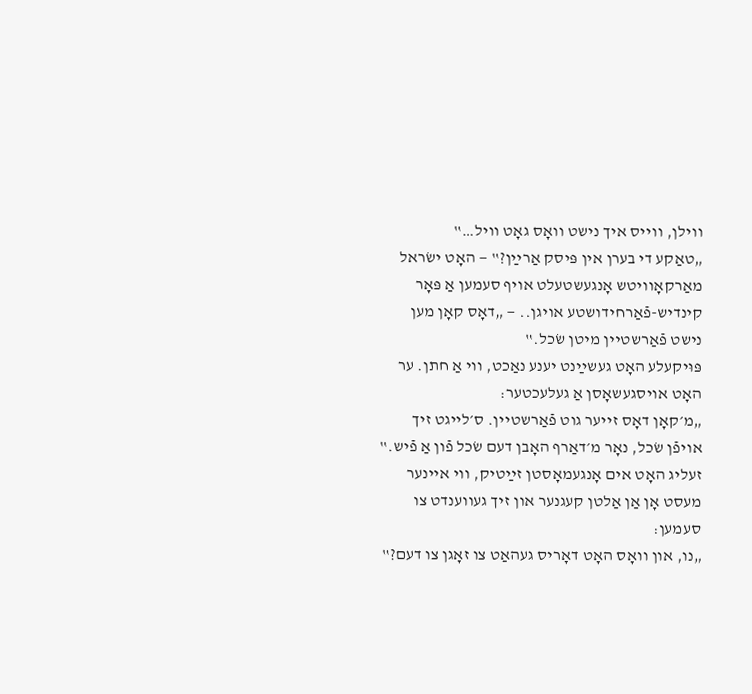ווילן, ווייס איך נישט וואָס גאָט וויל…‟
„טאַקע די בערן אין פּיסק אַרײַן?‟ — האָט ישׂראל מאַרקאָוויטש אָנגעשטעלט אויף סעמען אַ פּאָר קינדיש-פֿאַרחידושטע אויגן.. — „דאָס קאָן מען נישט פֿאַרשטיין מיטן שׂכל.‟
פּוּיקעלע האָט געשײַנט יענע נאַכט, ווי אַ חתן. ער האָט אויסגעשאָסן אַ געלעכטער:
„מ׳קאָן דאָס זייער גוט פֿאַרשטיין. ס׳לייגט זיך אויפֿן שׂכל, נאָר מ׳דאַרף האָבן דעם שׂכל פֿון אַ פֿיש.‟
זעליג האָט אים אָנגעמאָסטן זײַטיק, ווי איינער מעסט אָן אַן אַלטן קעגנער און זיך געווענדט צו סעמען:
„נו, און וואָס האָט דאָריס געהאַט צו זאָגן צו דעם?‟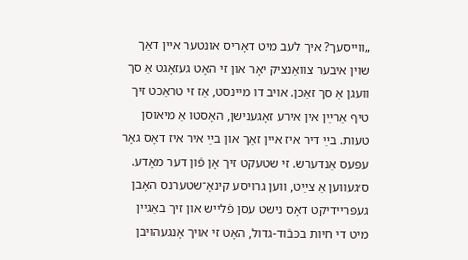„ווייסעך? איך לעב מיט דאָריס אונטער איין דאַך שוין איבער צוואַנציק יאָר און זי האָט געזאָגט אַ סך וועגן אַ סך זאַכן. אויב דו מיינסט, אַז זי טראַכט זיך טיף אַרײַן אין אירע זאָגענישן, האָסטו אַ מיאוסן טעות. בײַ דיר איז איין זאַך און בײַ איר איז דאָס גאָר עפּעס אַנדערש. זי שטעקט זיך אָן פֿון דער מאָדע. ס׳געווען אַ צײַט, ווען גרויסע קינאָ־שטערנס האָבן געפּריידיקט דאָס נישט עסן פֿלייש און זיך באַגיין מיט די חיות בכּבֿוד-גדול, האָט זי אויך אָנגעהויבן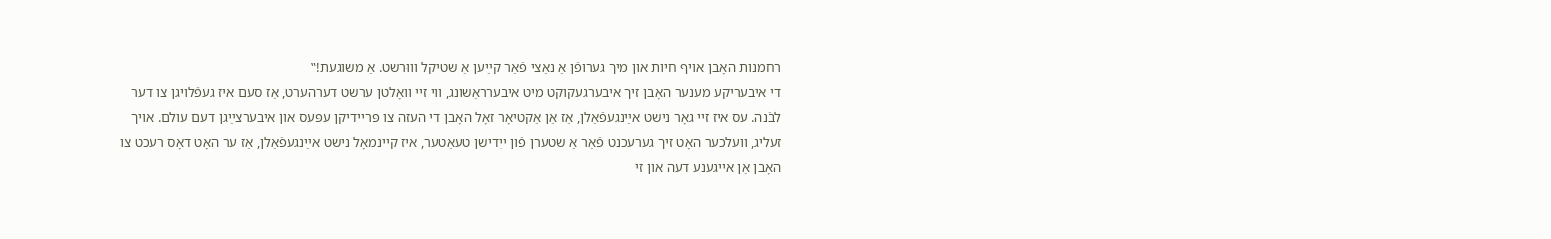רחמנות האָבן אויף חיות און מיך גערופֿן אַ נאַצי פֿאַר קײַען אַ שטיקל וווּרשט. אַ משוגעת!‟
די איבעריקע מענער האָבן זיך איבערגעקוקט מיט איבערראַשונג, ווי זיי וואָלטן ערשט דערהערט, אַז סעם איז געפֿלויגן צו דער לבֿנה. עס איז זיי גאָר נישט אײַנגעפֿאַלן, אַז אַן אַקטיאָר זאָל האָבן די העזה צו פּריידיקן עפּעס און איבערצײַגן דעם עולם. אויך זעליג, וועלכער האָט זיך גערעכנט פֿאַר אַ שטערן פֿון ייִדישן טעאַטער, איז קיינמאָל נישט אײַנגעפֿאַלן, אַז ער האָט דאָס רעכט צו האָבן אַן אייגענע דעה און זי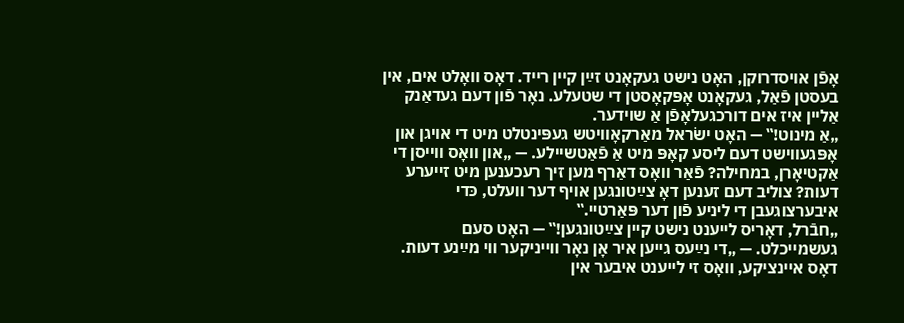אָפֿן אויסדרוקן, האָט נישט געקאָנט זײַן קיין רייד. דאָס וואָלט אים, אין בעסטן פֿאַל, געקאָנט אָפּקאָסטן די שטעלע. נאָר פֿון דעם געדאַנק אַליין איז אים דורכגעלאָפֿן אַ שוידער.
„אַ מינוט!‟ — האָט ישׂראל מאַרקאָוויטש געפּינטלט מיט די אויגן און אָפּגעווישט דעם ליסע קאָפּ מיט אַ פֿאַטשיילע. — „און וואָס ווייסן די אַקטיאָרן, במחילה? פֿאַר וואָס דאַרף מען זיך רעכענען מיט זייערע דעות? צוליב דעם זענען דאָ צײַטונגען אויף דער וועלט, כּדי איבערצוגעבן די ליניע פֿון דער פּאַרטיי.‟
„חבֿרל, דאָריס לייענט נישט קיין צײַטונגען!‟ — האָט סעם געשמייכלט. — „די נײַעס גייען איר אָן נאָר ווייניקער ווי מײַנע דעות. דאָס איינציקע, וואָס זי לייענט איבער אין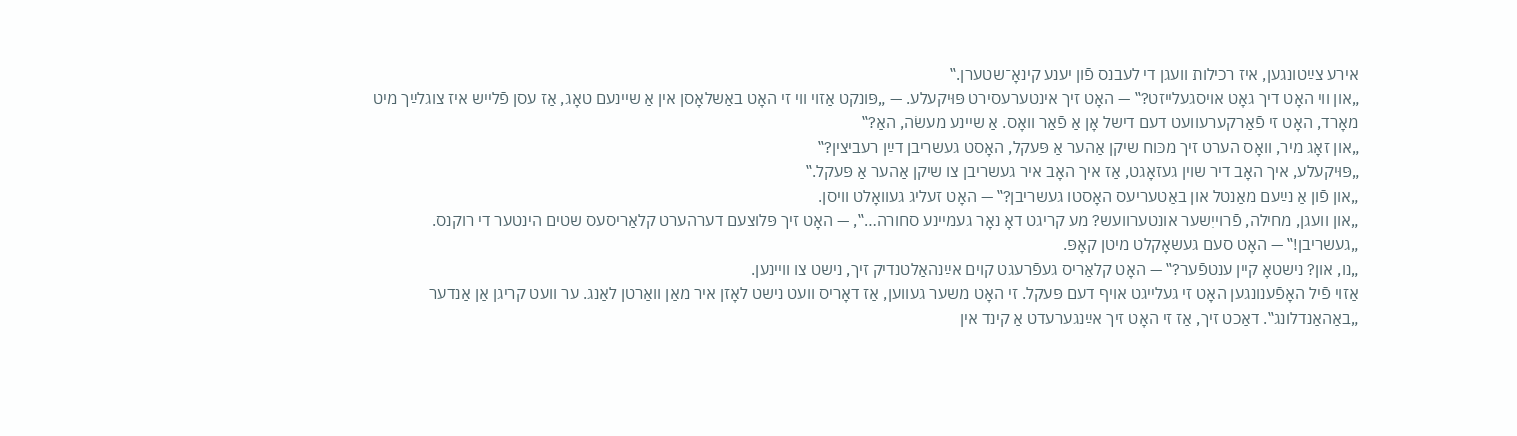אירע צײַטונגען, איז רכילות וועגן די לעבנס פֿון יענע קינאָ־שטערן.‟
„און ווי האָט דיך גאָט אויסגעלייזט?‟ — האָט זיך אינטערעסירט פּוּיקעלע. — „פּונקט אַזוי ווי זי האָט באַשלאָסן אין אַ שיינעם טאָג, אַז עסן פֿלייש איז צוגלײַך מיט מאָרד, האָט זי פֿאַרקערעוועט דעם דישל אָן אַ פֿאַר וואָס. אַ שיינע מעשׂה, האַ?‟
„און זאָג מיר, וואָס הערט זיך מכּוח שיקן אַהער אַ פּעקל, האָסט געשריבן דײַן רעביצין?‟
„פּוּיקעלע, איך האָב דיר שוין געזאָגט, אַז איך האָב איר געשריבן צו שיקן אַהער אַ פּעקל.‟
„און פֿון אַ נײַעם מאַנטל און באַטעריעס האָסטו געשריבן?‟ — האָט זעליג געוואָלט וויסן.
„און וועגן, מחילה, פֿרוייִשער אונטערוועש? מע קריגט דאָ נאָר געמיינע סחורה…‟, — האָט זיך פּלוצעם דערהערט קלאַריסעס שטים הינטער די רוקנס.
„געשריבן!‟ — האָט סעם געשאָקלט מיטן קאָפּ.
„נו, און? נישטאָ קיין ענטפֿער?‟ — האָט קלאַריס געפֿרעגט קוים אײַנהאַלטנדיק זיך, נישט צו וויינען.
אַזוי פֿיל האָפֿענונגען האָט זי געלייגט אויף דעם פּעקל. זי האָט משער געווען, אַז דאָריס וועט נישט לאָזן איר מאַן וואַרטן לאַנג. ער וועט קריגן אַן אַנדער „באַהאַנדלונג‟. דאַכט זיך, אַז זי האָט זיך אײַנגערעדט אַ קינד אין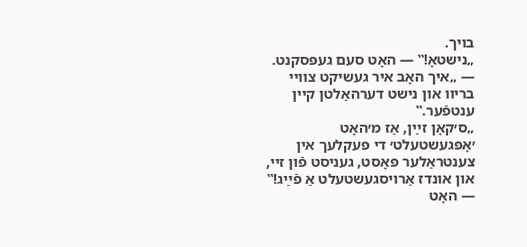בויך.
„נישטאָ!‟ — האָט סעם געפּסקנט. — „איך האָב איר געשיקט צוויי בריוו און נישט דערהאַלטן קיין ענטפֿער.‟
„ס׳קאָן זײַן, אַז מ׳האָט ׳אָפּגעשטעלט׳ די פּעקלעך אין צענטראַלער פּאָסט, געניסט פֿון זיי, און אונדז אַרויסגעשטעלט אַ פֿײַג!‟ — האָט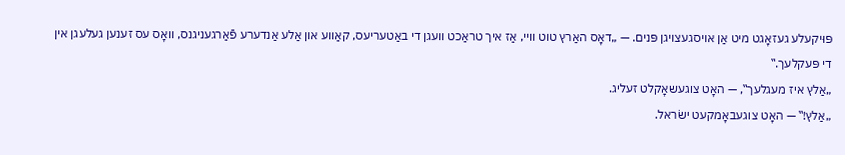פּוּיקעלע געזאָגט מיט אַן אויסגעצויגן פּנים. — „דאָס האַרץ טוט וויי, אַז איך טראַכט וועגן די באַטעריעס, קאַווע און אַלע אַנדערע פֿאַרגעניגנס, וואָס עס זענען געלעגן אין די פּעקלעך.‟
„אַלץ איז מעגלעך‟, — האָט צוגעשאָקלט זעליג.
„אַלץ!‟ — האָט צוגעבאָמקעט ישׂראל.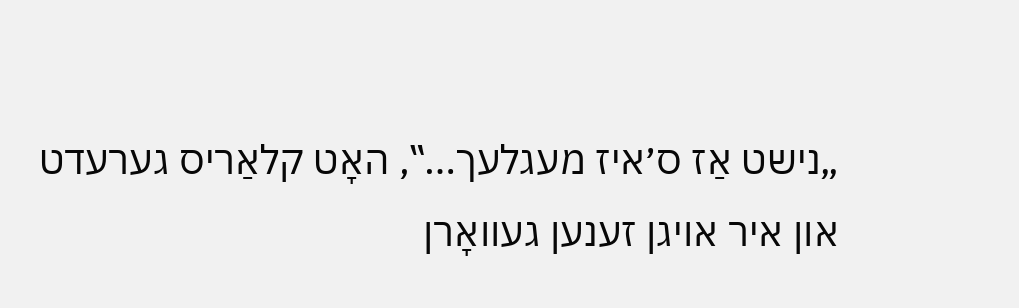„נישט אַז ס׳איז מעגלעך…‟, האָט קלאַריס גערעדט און איר אויגן זענען געוואָרן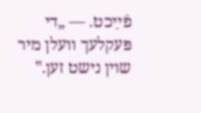פֿײַכט. — „די פּעקלעך וועלן מיר שוין נישט זען.‟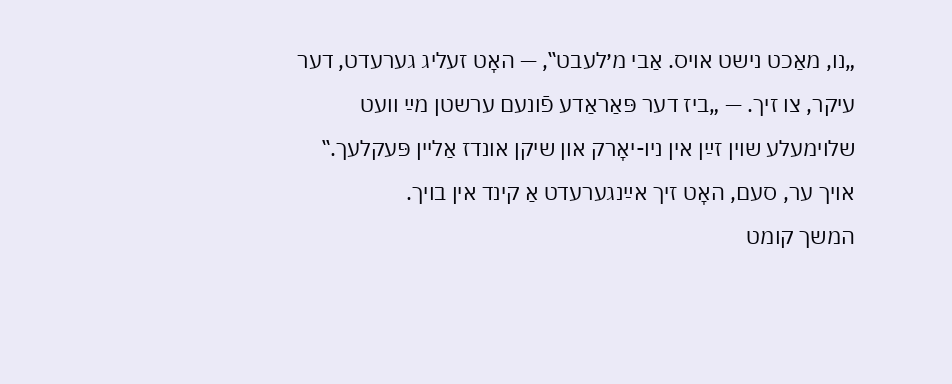„נו, מאַכט נישט אויס. אַבי מ׳לעבט‟, — האָט זעליג גערעדט, דער עיקר, צו זיך. — „ביז דער פּאַראַדע פֿונעם ערשטן מײַ וועט שלוימעלע שוין זײַן אין ניו-יאָרק און שיקן אונדז אַליין פּעקלעך.‟
אויך ער, סעם, האָט זיך אײַנגערעדט אַ קינד אין בויך.
המשך קומט